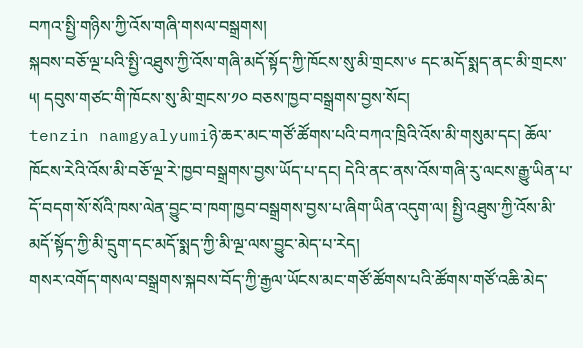བཀའ་སྤྱི་གཉིས་ཀྱི་འོས་གཞི་གསལ་བསྒྲགས།
སྐབས་བཅོ་ལྔ་པའི་སྤྱི་འཐུས་ཀྱི་འོས་གཞི་མདོ་སྟོད་ཀྱི་ཁོངས་སུ་མི་གྲངས་༦ དང་མདོ་སྨད་ནང་མི་གྲངས་༥། དབུས་གཙང་གི་ཁོངས་སུ་མི་གྲངས་༡༠ བཅས་ཁྱབ་བསྒྲགས་བྱས་སོང།
tenzin namgyalyumiཉེ་ཆར་མང་གཙོ་ཚོགས་པའི་བཀའ་ཁྲིའི་འོས་མི་གསུམ་དང། ཆོལ་ཁོངས་རེའི་འོས་མི་བཅོ་ལྔ་རེ་ཁྱབ་བསྒྲགས་བྱས་ཡོད་པ་དང། དེའི་ནང་ནས་འོས་གཞི་རུ་ལངས་རྒྱུ་ཡིན་པ་དོ་བདག་སོ་སོའི་ཁས་ལེན་བྱུང་བ་ཁག་ཁྱབ་བསྒྲགས་བྱས་པ་ཞིག་ཡིན་འདུག་ལ། སྤྱི་འཐུས་ཀྱི་འོས་མི་མདོ་སྟོད་ཀྱི་མི་དྲུག་དང་མདོ་སྨད་ཀྱི་མི་ལྔ་ལས་བྱུང་མེད་པ་རེད།
གསར་འགོད་གསལ་བསྒྲགས་སྐབས་བོད་ཀྱི་རྒྱལ་ཡོངས་མང་གཙོ་ཚོགས་པའི་ཚོགས་གཙོ་འཆི་མེད་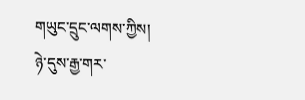གཡུང་དྲུང་ལགས་ཀྱིས། ཉེ་དུས་རྒྱ་གར་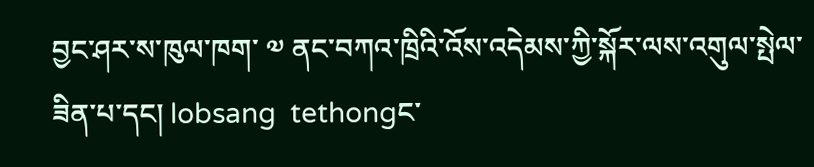བྱང་ཤར་ས་ཁུལ་ཁག་ ༧ ནང་བཀའ་ཁྲིའི་འོས་འདེམས་ཀྱི་སྐོར་ལས་འགུལ་སྤེལ་ཟིན་པ་དང། lobsang  tethongང་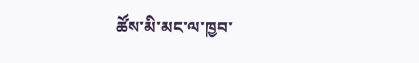ཚོས་མི་མང་ལ་ཁྱབ་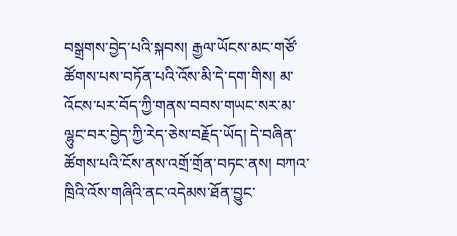བསྒྲགས་བྱེད་པའི་སྐབས། རྒྱལ་ཡོངས་མང་གཙོ་ཚོགས་པས་བཏོན་པའི་འོས་མི་དེ་དག་གིས། མ་འོངས་པར་བོད་ཀྱི་གནས་བབས་གཡང་སར་མ་ལྷུང་བར་བྱེད་ཀྱི་རེད་ཅེས་བརྗོད་ཡོད། དེ་བཞིན་ཚོགས་པའི་ངོས་ནས་འགྲོ་གྲོན་བཏང་ནས། བཀའ་ཁྲིའི་འོས་གཞིའི་ནང་འདེམས་ཐོན་བྱུང་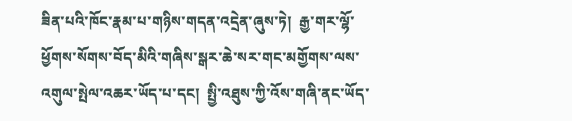ཟིན་པའི་ཁོང་རྣམ་པ་གཉིས་གདན་འདྲེན་ཞུས་ཏེ།  རྒྱ་གར་ལྷོ་ཕྱོགས་སོགས་བོད་མིའི་གཞིས་སྒར་ཆེ་སར་གང་མགྱོགས་ལས་འགུལ་སྤེལ་འཆར་ཡོད་པ་དང།  སྤྱི་འཐུས་ཀྱི་འོས་གཞི་ནང་ཡོད་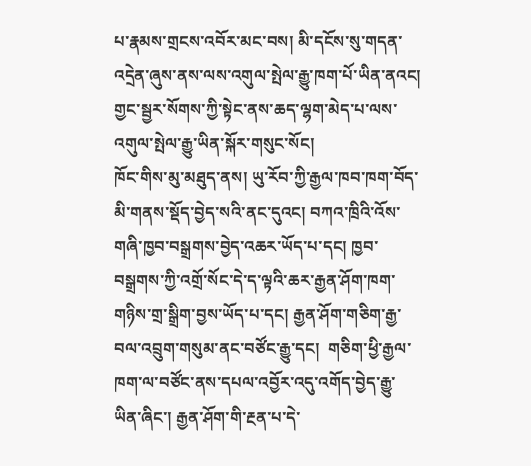པ་རྣམས་གྲངས་འབོར་མང་བས། མི་དངོས་སུ་གདན་འདྲེན་ཞུས་ནས་ལས་འགུལ་སྤེལ་རྒྱུ་ཁག་པོ་ཡིན་ནའང། གྱང་སྦྱར་སོགས་ཀྱི་སྟེང་ནས་ཆད་ལྷག་མེད་པ་ལས་འགུལ་སྤེལ་རྒྱུ་ཡིན་སྐོར་གསུང་སོང།
ཁོང་གིས་མུ་མཐུད་ནས། ཡུ་རོབ་ཀྱི་རྒྱལ་ཁབ་ཁག་བོད་མི་གནས་སྡོད་བྱེད་སའི་ནང་དུའང། བཀའ་ཁྲིའི་འོས་གཞི་ཁྱབ་བསྒྲགས་བྱེད་འཆར་ཡོད་པ་དང། ཁྱབ་བསྒྲགས་ཀྱི་འགྲོ་སོང་དེ་ད་ལྟའི་ཆར་རྒྱན་ཤོག་ཁག་གཉིས་གྲ་སྒྲིག་བྱས་ཡོད་པ་དང། རྒྱན་ཤོག་གཅིག་རྒྱ་བལ་འབྲུག་གསུམ་ནང་བཙོང་རྒྱུ་དང།  གཅིག་ཕྱི་རྒྱལ་ཁག་ལ་བཙོང་ནས་དཔལ་འབྱོར་འདུ་འགོད་བྱེད་རྒྱུ་ཡིན་ཞིང་། རྒྱན་ཤོག་གི་རྔན་པ་དེ་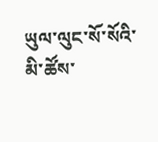ཡུལ་ལུང་སོ་སོའི་མི་ཚོས་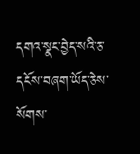དགའ་སྣང་བྱེད་སའི་ཅ་དངོས་བཞག་ཡོད་ཅེས་སོགས་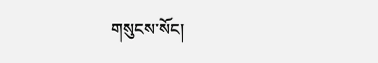གསུངས་སོང།